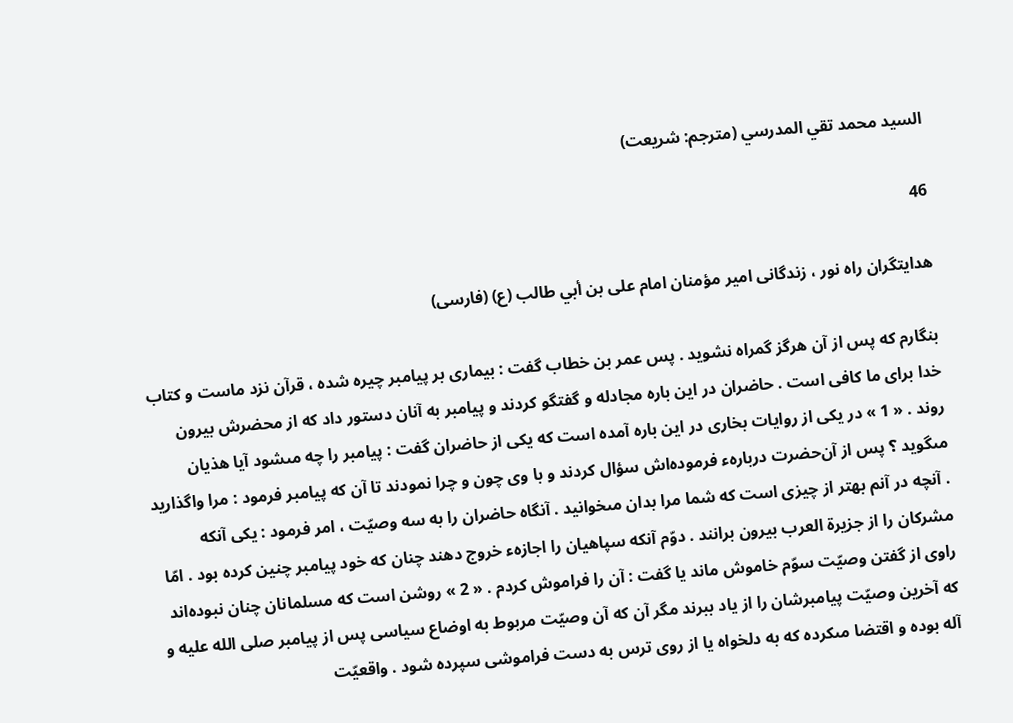السيد محمد تقي المدرسي (مترجم: شريعت)

46

هدايتگران راه نور ، زندگانى امير مؤمنان امام على بن أبي طالب (ع) (فارسى)

بنگارم كه پس از آن هرگز گمراه نشويد . پس عمر بن خطاب گفت : بيمارى بر پيامبر چيره شده ، قرآن نزد ماست و كتاب خدا براى ما كافى است . حاضران در اين باره مجادله و گفتگو كردند و پيامبر به آنان دستور داد كه از محضرش بيرون روند . « 1 » در يكى از روايات بخارى در اين باره آمده است كه يكى از حاضران گفت : پيامبر را چه مىشود آيا هذيان مىگويد ؟ پس از آن‌حضرت دربارهء فرموده‌اش سؤال كردند و با وى چون و چرا نمودند تا آن كه پيامبر فرمود : مرا واگذاريد . آنچه در آنم بهتر از چيزى است كه شما مرا بدان مىخوانيد . آنگاه حاضران را به سه وصيّت ، امر فرمود : يكى آنكه مشركان را از جزيرة العرب بيرون برانند . دوّم آنكه سپاهيان را اجازهء خروج دهند چنان كه خود پيامبر چنين كرده بود . امّا راوى از گفتن وصيّت سوّم خاموش ماند يا گفت : آن را فراموش كردم . « 2 » روشن است كه مسلمانان چنان نبوده‌اند كه آخرين وصيّت پيامبرشان را از ياد ببرند مگر آن كه آن وصيّت مربوط به اوضاع سياسى پس از پيامبر صلى الله عليه و آله بوده و اقتضا مىكرده كه به دلخواه يا از روى ترس به دست فراموشى سپرده شود . واقعيّت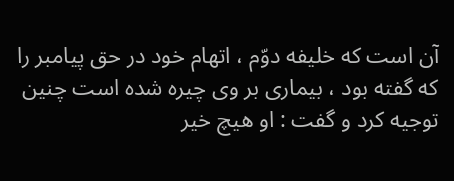آن است كه خليفه دوّم ، اتهام خود در حق پيامبر را كه گفته بود ، بيمارى بر وى چيره شده است چنين توجيه كرد و گفت : او هيچ خير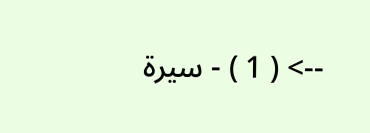--> ( 1 ) - سيرة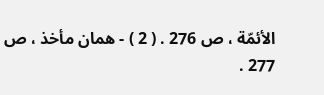الأئمّة ، ص 276 . ( 2 ) - همان مأخذ ، ص 277 .